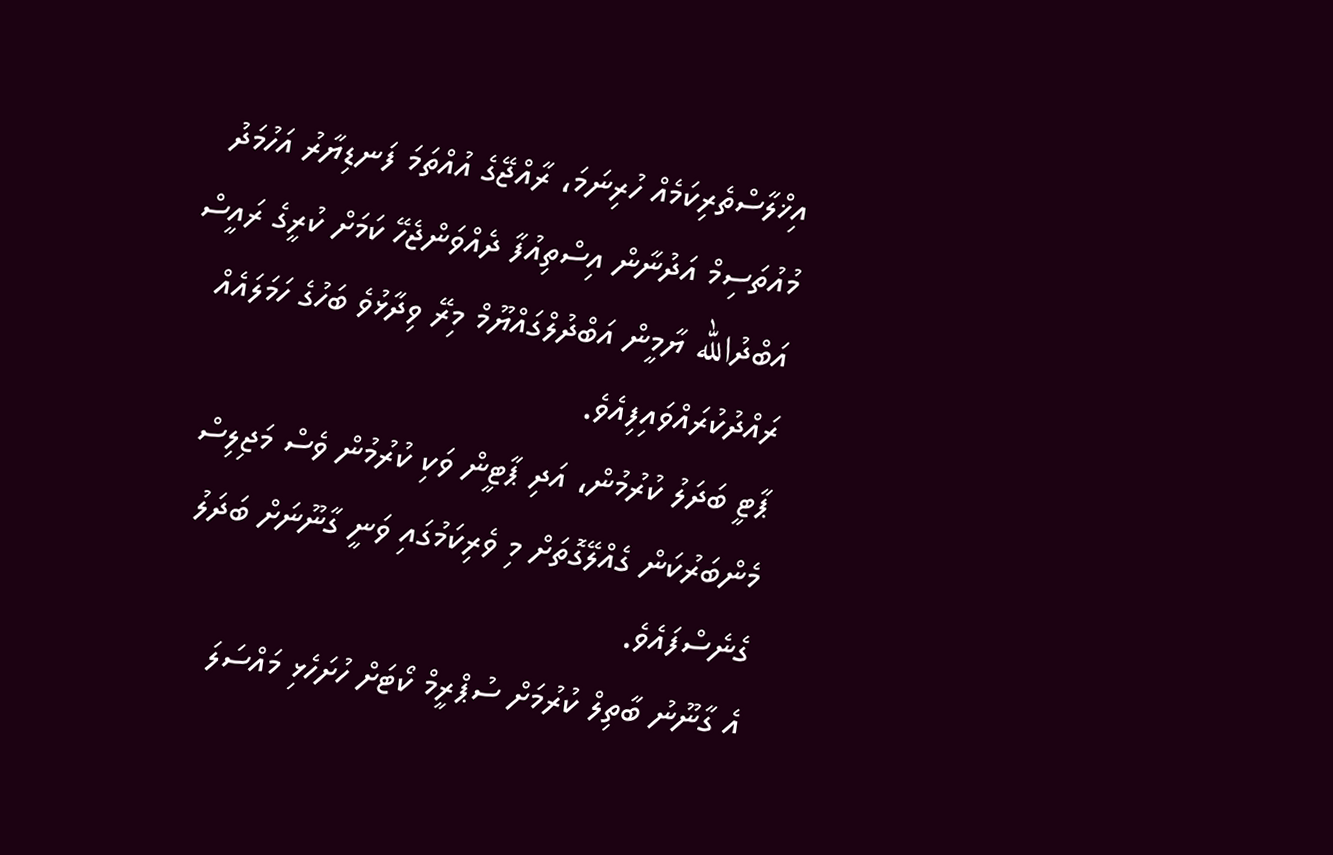އިޚްލާސްތެރިކަމެއް ހުރިނަމަ، ރާއްޖޭގެ އުއްތަމަ ފަނޑިޔާރު އަހުމަދު މުއުތަސިމް އަދުނާން އިސްތިއުފާ ދެއްވަންޖެހޭ ކަމަށް ކުރީގެ ރައީސް އަބްދުالله ޔާމީން އަބްދުލްގައްޔޫމް މިރޭ ވިދާޅުވެ ބަހުގެ ހަމަލައެއް ރައްދުކުރައްވައިފިއެވެ.
ޕާޓީ ބަދަލު ކުރުމުން، އަދި ޕާޓީން ވަކި ކުރުމުން ވެސް މަޖިލިސް މެންބަރުކަން ގެއްލޭގޮތަށް މި ވެރިކަމުގައި ވަނީ ގާނޫނަށް ބަދަލު ގެނެސްފައެވެ.
އެ ގާނޫނު ބާތިލް ކުރުމަށް ސުޕްރީމް ކޯޓަށް ހުށަހެޅި މައްސަލަ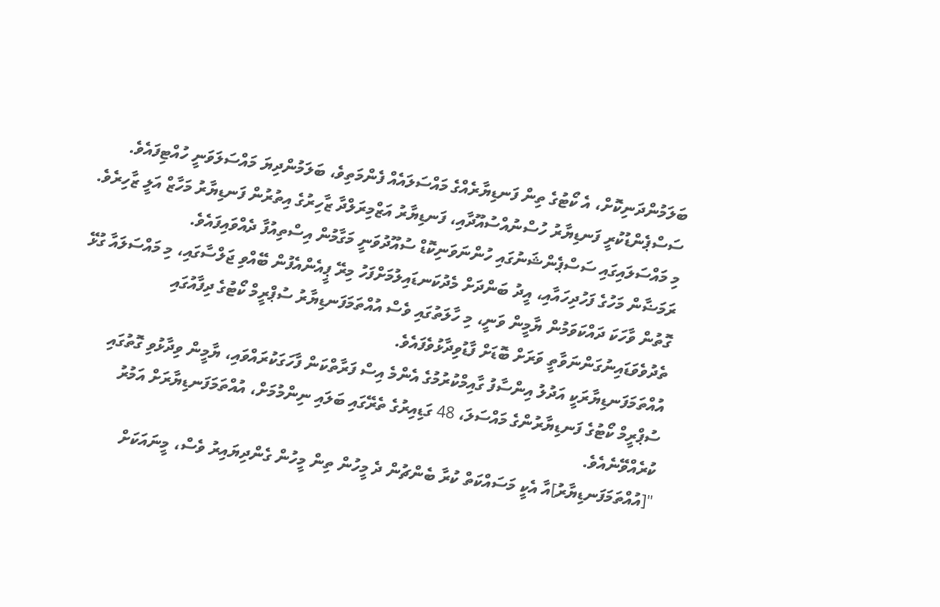ބަލަމުންދަނިކޮށް، އެ ކޯޓުގެ ތިން ފަނޑިޔާރެއްގެ މައްސަލައެއް ފެންމަތިވެ، ބަލަމުންދިޔަ މައްސަލަވަނީ ހުއްޓިފައެވެ.
ސަސްޕެންޑުކުރީ ފަނޑިޔާރު ހުސްނުއްސުއޫދާއި، ފަނޑިޔާރު އަޒްމިރަލްދާ ޒާހިރުގެ އިތުރުން ފަނޑިޔާރު މަހާޒް އަލީ ޒާހިރެވެ.
މި މައްސަލައިގައި ސަސްޕެންޝަނުގައި ހުންނަވަނިކޮޑް ސުއޫދުވަނީ މަގާމުން އިސްތިއުފާ ދެއްވައިފައެވެ.
ރަމަޟާން މަހުގެ ފަހުދިހައާއި، އީދު ބަންދަށް މެދުކަނޑައިލުމަށްފަހު މިރޭ ޕީއެންއެފުން ބޭއްވި ޖަލްސާގައި، މި މައްސަލައާ ގުޅޭ ގޮތުން ވާހަކަ ދައްކަވަމުން ޔާމީން ވަނީ، މި ހާލަތުގައި ވެސް އުއްތަމަފަނޑިޔާރު ސުޕްރީމް ކޯޓުގެ ދިފާއުގައި ތެދުވެވަޑައިނުގަންނަވާތީ ވަރަށް ބޮޑަށް ފާޑުވިދާޅުވެފައެވެ.
އުއްތަމަފަނޑިޔާރަކީ އަދުލު އިންސާފު ގާއިމްކުރުމުގެ އެންމެ އިސް ފަރާތްކަން ފާހަގަކުރައްވައި، ޔާމީން ވިދާޅުވި ގޮތުގައި ސުޕްރީމް ކޯޓުގެ ފަނޑިޔާރުންގެ މައްސަލަ، 48 ގަޑިއިރުގެ ތެރޭގައި ބަލައި ނިންމުމަށް، އުއްތަމަފަނޑިޔާރަށް އަމުރު ކުރެއްވޭނެއެވެ.
"[އުއްތަމަފަނޑިޔާރު]އާ އެކީ މަސައްކަތް ކުރާ ބެންޗުން ދެ މީހުން ތިން މީހުން ގެންދިޔައިރު ވެސް، މީނައަކަށް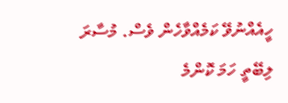ހީއެއްނުވޭ ކަމެއްވާހެން ވެސް. މުސާރަ ލިބޭތީ ހަމަ ކޮންމެ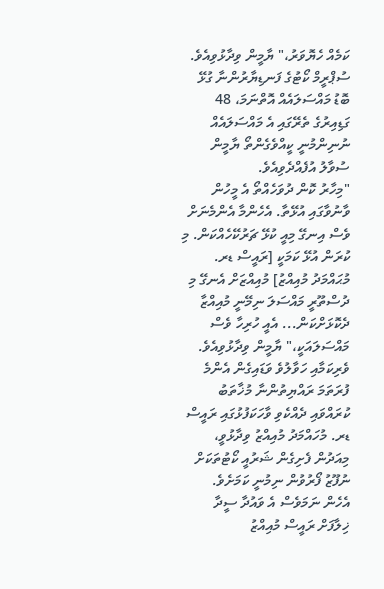ކަމެއް ހެޔޮވަރު،" ޔާމީން ވިދާޅުވިއެވެ.
ސުޕްރީމް ކޯޓުގެ ފަނޑިޔާރުންނާ ގުޅޭ ބޮޑު މައްސަލައެއް އޮތްނަމަ، 48 ގަޑިއިރުގެ ތެރޭގައި އެ މައްސަލައެއް ނުނިންމުނީ ކީއްވެގެންތޯ ޔާމީން ސުވާލު އުފެއްދެވިއެވެ.
"މިހާރު ކޮން ދުވަހެއްތޯ އެ މީހުން ވާނުވާގައި އުޅޭތާ. އެހެންމާ އެންމެނަށް ވެސް އިނގޭ މިއީ ކުޅޭ ޗަރުކޭހެއްކަން. މި ކުރަން އުޅޭ ކަމަކީ [ރައީސް ޑރ. މުޙައްމަދު މުއިއްޒު] މުއިއްޒަށް އެނގޭ މި ދުސްތޫރީ މައްސަލަ ނިމޭނީ މުއިއްޒާ ދެކޮޅަށްކަން... އެއީ ހުރިހާ ވެސް މައްސަލައަކީ،" ޔާމީން ވިދާޅުވިއެވެ.
ވެރިކަމާއި ހަވާލުވެ ވަޑައިގެން އެންމެ ފުރަތަމަ ރައްޔިތުންނާ މުޚާތަބު ކުރައްވައި ދެއްކެވި ވާހަކަފުޅުގައި ރައީސް ޑރ. މުހައްމަދު މުއިއްޒު ވިދާޅުވީ، މިއަދުން ފެށިގެން ޝަރުއީ ކޯޓުތަކަށް ނުފޫޒު ފޯރުވުން ނިމުނީ ކަމަށެވެ.
އެހެން ނަމަވެސް އެ ވައުދާ ސީދާ ޚިލާފަށް ރައީސް މުއިއްޒު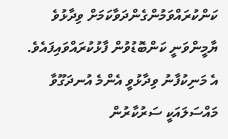ކަންކުރައްވަމުންގެންދަވާކަމަށް ވިދާޅުވެ ޔާމީންވަނީ ކަންބޮޑުވުން ފާޅުކުރައްވައިފައެވެ. އެ މަނިކުފާނު ވިދާޅުވީ އެންމެ އުނދަގޫވާ މައްސަލައަކީ ސަރުކާރުން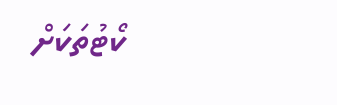ކޯޓުތަކަށް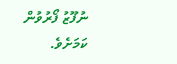ނުފޫޒު ފޯރުވުން ކަމަށެވެ.